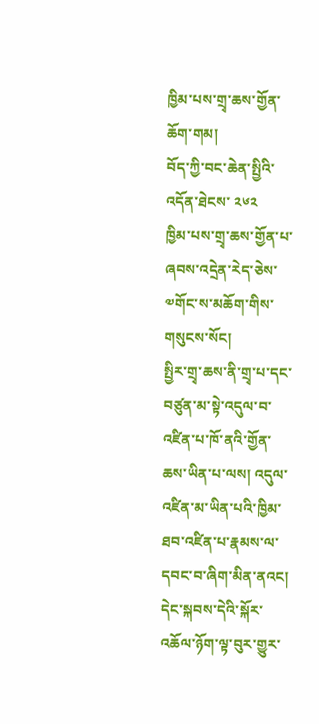ཁྱིམ་པས་གྲྭ་ཆས་གྱོན་ཆོག་གམ།
བོད་ཀྱི་བང་ཆེན་སྤྱིའི་འདོན་ཐེངས་ ༢༦༢
ཁྱིམ་པས་གྲྭ་ཆས་གྱོན་པ་ཞབས་འདྲེན་རེད་ཅེས་༧གོང་ས་མཆོག་གིས་གསུངས་སོང།
སྤྱིར་གྲྭ་ཆས་ནི་གྲྭ་པ་དང་བཙུན་མ་སྟེ་འདུལ་བ་འཛིན་པ་ཁོ་ནའི་གྱོན་ཆས་ཡིན་པ་ལས། འདུལ་འཛིན་མ་ཡིན་པའི་ཁྱིམ་ཐབ་འཛིན་པ་རྣམས་ལ་དབང་བ་ཞིག་མིན་ནའང། དེང་སྐབས་དེའི་སྐོར་འཆོལ་ཉོག་ལྟ་བུར་གྱུར་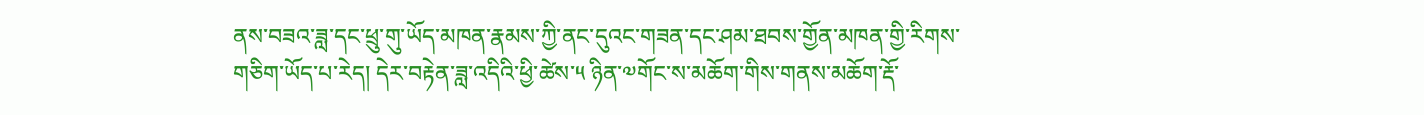ནས་བཟའ་ཟླ་དང་ཕྲུ་གུ་ཡོད་མཁན་རྣམས་ཀྱི་ནང་དུའང་གཟན་དང་ཤམ་ཐབས་གྱོན་མཁན་གྱི་རིགས་གཅིག་ཡོད་པ་རེད། དེར་བརྟེན་ཟླ་འདིའི་ཕྱི་ཚེས་༥ ཉིན་༧གོང་ས་མཆོག་གིས་གནས་མཆོག་རྡོ་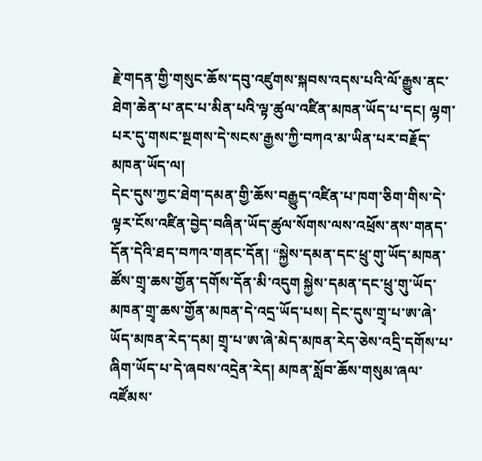རྗེ་གདན་གྱི་གསུང་ཆོས་དབུ་འཛུགས་སྐབས་འདས་པའི་ལོ་རྒྱུས་ནང་ཐེག་ཆེན་པ་ནང་པ་མིན་པའི་ལྟ་ཚུལ་འཛིན་མཁན་ཡོད་པ་དང། ལྷག་པར་དུ་གསང་སྔགས་དེ་སངས་རྒྱས་ཀྱི་བཀའ་མ་ཡིན་པར་བརྗོད་མཁན་ཡོད་ལ།
དེང་དུས་ཀྱང་ཐེག་དམན་གྱི་ཆོས་བརྒྱུད་འཛིན་པ་ཁག་ཅིག་གིས་དེ་ལྟར་ངོས་འཛིན་བྱེད་བཞིན་ཡོད་ཚུལ་སོགས་ལས་འཕྲོས་ནས་གནད་དོན་དེའི་ཐད་བཀའ་གནང་དོན། “སྐྱེས་དམན་དང་ཕྲུ་གུ་ཡོད་མཁན་ཚོས་གྲྭ་ཆས་གྱོན་དགོས་དོན་མི་འདུག སྐྱེས་དམན་དང་ཕྲུ་གུ་ཡོད་མཁན་གྲྭ་ཆས་གྱོན་མཁན་དེ་འདྲ་ཡོད་པས། དེང་དུས་གྲྭ་པ་ཨ་ཞེ་ཡོད་མཁན་རེད་དམ། གྲྭ་པ་ཨ་ཞེ་མེད་མཁན་རེད་ཅེས་འདྲི་དགོས་པ་ཞིག་ཡོད་པ་དེ་ཞབས་འདྲེན་རེད། མཁན་སློབ་ཆོས་གསུམ་ཞལ་འཛོམས་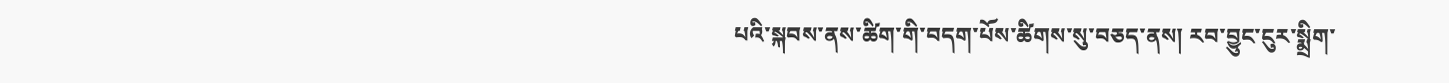པའི་སྐབས་ནས་ཚིག་གི་བདག་པོས་ཚིགས་སུ་བཅད་ནས། རབ་བྱུང་ངུར་སྨྲིག་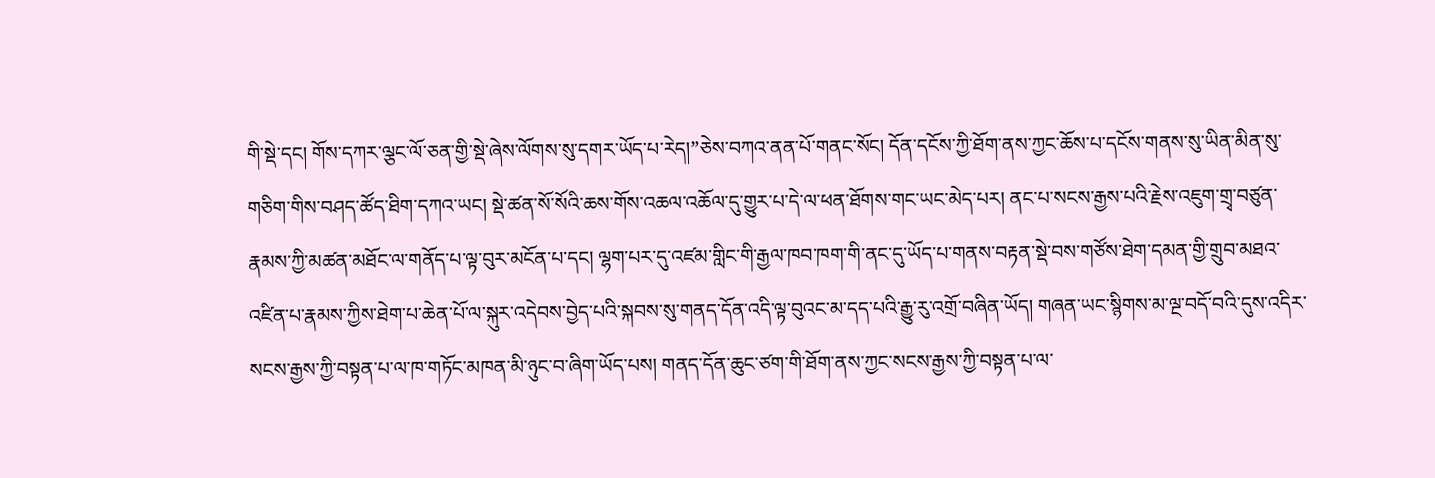གི་སྡེ་དང། གོས་དཀར་ལྕང་ལོ་ཅན་གྱི་སྡེ་ཞེས་ལོགས་སུ་དགར་ཡོད་པ་རེད།”ཅེས་བཀའ་ནན་པོ་གནང་སོང། དོན་དངོས་ཀྱི་ཐོག་ནས་ཀྱང་ཆོས་པ་དངོས་གནས་སུ་ཡིན་མིན་སུ་གཅིག་གིས་བཤད་ཚོད་ཐིག་དཀའ་ཡང། སྡེ་ཚན་སོ་སོའི་ཆས་གོས་འཆལ་འཆོལ་དུ་གྱུར་པ་དེ་ལ་ཕན་ཐོགས་གང་ཡང་མེད་པར། ནང་པ་སངས་རྒྱས་པའི་རྗེས་འཇུག་གྲྭ་བཙུན་རྣམས་ཀྱི་མཚན་མཐོང་ལ་གནོད་པ་ལྟ་བུར་མངོན་པ་དང། ལྷག་པར་དུ་འཛམ་གླིང་གི་རྒྱལ་ཁབ་ཁག་གི་ནང་དུ་ཡོད་པ་གནས་བརྟན་སྡེ་བས་གཙོས་ཐེག་དམན་གྱི་གྲུབ་མཐའ་འཛིན་པ་རྣམས་ཀྱིས་ཐེག་པ་ཆེན་པོ་ལ་སྐུར་འདེབས་བྱེད་པའི་སྐབས་སུ་གནད་དོན་འདི་ལྟ་བུའང་མ་དད་པའི་རྒྱུ་རུ་འགྲོ་བཞིན་ཡོད། གཞན་ཡང་སྙིགས་མ་ལྔ་བདོ་བའི་དུས་འདིར་སངས་རྒྱས་ཀྱི་བསྟན་པ་ལ་ཁ་གཏོང་མཁན་མི་ཉུང་བ་ཞིག་ཡོད་པས། གནད་དོན་ཆུང་ཙག་གི་ཐོག་ནས་ཀྱང་སངས་རྒྱས་ཀྱི་བསྟན་པ་ལ་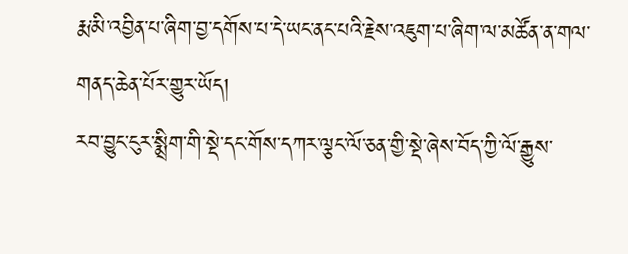རྨ་མི་འབྱིན་པ་ཞིག་བྱ་དགོས་པ་དེ་ཡང་ནང་པའི་རྗེས་འཇུག་པ་ཞིག་ལ་མཚོན་ན་གལ་གནད་ཆེན་པོར་གྱུར་ཡོད།
རབ་བྱུང་ངུར་སྨྲིག་གི་སྡེ་དང་གོས་དཀར་ལྕང་ལོ་ཅན་གྱི་སྡེ་ཞེས་བོད་ཀྱི་ལོ་རྒྱུས་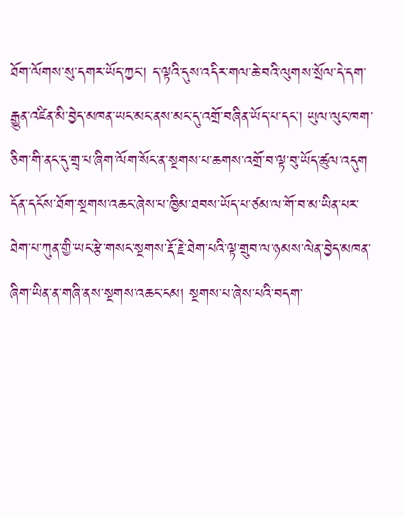ཐོག་ལོགས་སུ་དགར་ཡོད་ཀྱང། ད་ལྟའི་དུས་འདིར་གལ་ཆེ་བའི་ལུགས་སྲོལ་དེ་དག་རྒྱུན་འཛིན་མི་བྱེད་མཁན་ཡང་མང་ནས་མང་དུ་འགྲོ་བཞིན་ཡོད་པ་དང། ཡུལ་ལུང་ཁག་ཅིག་གི་ནང་དུ་གྲྭ་པ་ཞིག་ལོག་སོང་ན་སྔགས་པ་ཆགས་འགྲོ་བ་ལྟ་བུ་ཡོད་ཚུལ་འདུག དོན་དངོས་ཐོག་སྔགས་འཆང་ཞེས་པ་ཁྱིམ་ཐབས་ཡོད་པ་ཙམ་ལ་གོ་བ་མ་ཡིན་པར་ཐེག་པ་ཀུན་གྱི་ཡང་རྩེ་གསང་སྔགས་རྡོ་རྗེ་ཐེག་པའི་ལྟ་གྲུབ་ལ་ཉམས་ལེན་བྱེད་མཁན་ཞིག་ཡིན་ན་གཞི་ནས་སྔགས་འཆང་ངམ། སྔགས་པ་ཞེས་པའི་བདག་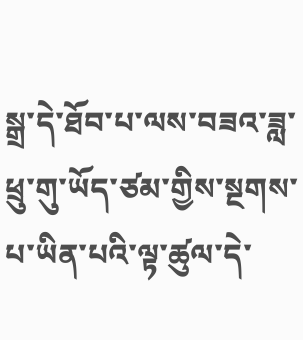སྒྲ་དེ་ཐོབ་པ་ལས་བཟའ་ཟླ་ཕྲུ་གུ་ཡོད་ཙམ་གྱིས་སྔགས་པ་ཡིན་པའི་ལྟ་ཚུལ་དེ་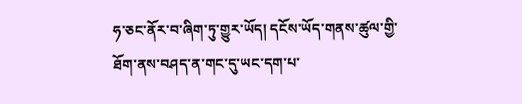ཧ་ཅང་ནོར་བ་ཞིག་ཏུ་གྱུར་ཡོད། དངོས་ཡོད་གནས་ཚུལ་གྱི་ཐོག་ནས་བཤད་ན་གང་དུ་ཡང་དག་པ་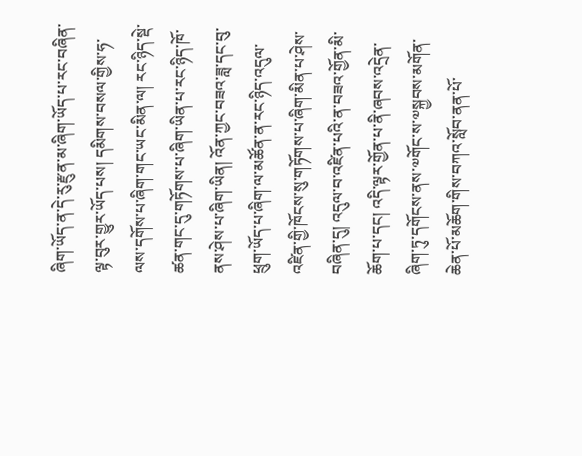ཞིག་ཡོད་ན་དེ་རུ་རྫུན་མ་ཞིག་ཡོད་པ་རང་བཞིན་ལྟ་བུར་གྱུར་ཡོད་པས། དམིགས་བསལ་གྱིས་ཧ་ལས་དགོས་པ་ཞིག་གང་ཡང་མིན་ལ། རང་ཉིད་སྡེ་ཚན་གང་དུ་གཏོགས་པ་ཞིག་ཡིན་པ་རང་ཉིད་ཁོ་ནས་ཤེས་པ་ཞིག་ཡིན། འོན་ཀྱང་བཟའ་ཟླ་དང་བུ་ཕྲུག་ཡོད་པ་ཞིག་ལ་མཚོན་ན་རང་ཉིད་འདུལ་འཛིན་གྱི་ཁོངས་སུ་གཏོགས་པ་ཞིག་མིན་པ་ཤེས་བཞིན་དུ། འདུལ་བ་འཛིན་པའི་ན་བཟའ་གྱོན་མི་ཆོག་པ་དང། འདི་ལྟར་གྱོན་པ་ནི་ཞབས་འདྲེན་ཞིག་ཏུ་དགོངས་ནས་༧གོང་ས་༧སྐྱབས་མགོན་ཆེན་པོ་མཆོག་གིས་བཀའ་སློབ་ནན་པོ་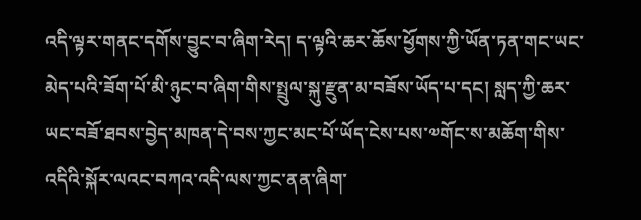འདི་ལྟར་གནང་དགོས་བྱུང་བ་ཞིག་རེད། ད་ལྟའི་ཆར་ཆོས་ཕྱོགས་ཀྱི་ཡོན་ཏན་གང་ཡང་མེད་པའི་ཟོག་པོ་མི་ཉུང་བ་ཞིག་གིས་སྤྲུལ་སྐུ་རྫུན་མ་བཟོས་ཡོད་པ་དང། སླད་ཀྱི་ཆར་ཡང་བཟོ་ཐབས་བྱེད་མཁན་དེ་བས་ཀྱང་མང་པོ་ཡོད་ངེས་པས་༧གོང་ས་མཆོག་གིས་འདིའི་སྐོར་ལའང་བཀའ་འདི་ལས་ཀྱང་ནན་ཞིག་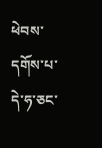ཕེབས་དགོས་པ་དེ་ཧ་ཅང་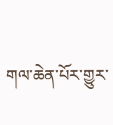གལ་ཆེན་པོར་གྱུར་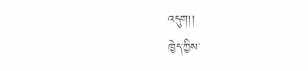འདུག།།
ཁྱེད་ཀྱིས་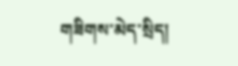གཟིགས་མེད་སྲིད།